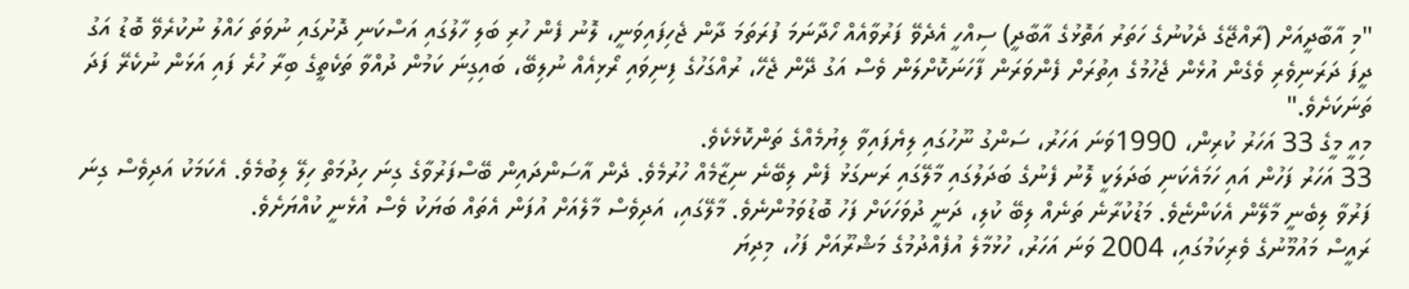"މި އާބާދީއަށް (ރާއްޖޭގެ ދެކުނުގެ ހަތަރު އަތޮޅުގެ އާބާދީ) ސިއްހީ އެދެވޭ ފަރުވާއެއް ހޯދާނަމަ ފުރަތަމަ ދާން ޖެހިފައިވަނީ، ލޮނު ފެން ހުރި ބަލި ހާލުގައި އަސްކަނި ދޮށުގައި ނުވަތަ ހައްލު ނުކުރެވޭ ބޮޑު އަގު ދީފަ ދަރަނިވެރި ވެގެން އުޅެން ޖެހުމުގެ އިތުރަށް ފެންވަރަން ފާހަނަކޮށްލަން ވެސް އަގު ދޭން ޖެހޭ، ރުއްގަހުގެ ފިނިވައި ރޯޅިއެއް ނުލިބޭ، ބައިގިނަ ކަމުން ދުއްވާ ތަކެތީގެ ބިރާ ހުރެ ފައި އަޅަން ނުކެރޭ ފަދަ ތަނަކަށެވެ."
މިއީ މީގެ 33 އަހަރު ކުރިން، 1990ވަނަ އަހަރު، ސަންގު ނޫހުގައި ލިޔެފައިވާ ލިޔުމެއްގެ ތަންކޮޅެކެވެ.
33 އަހަރު ފަހުން އައި ހަމައެކަނި ބަދަލަކީ ލޮނު ފެނުގެ ބަދަލުގައި މާލޭގައި ރަނގަޅު ފެން ލިބޭނެ ނިޒާމެއް ހުރުމެވެ. ދެން އާސަންދައިން ބޭސްފަރުވާގެ ގިނަ ހިދުމަތް ހިލޭ ލިބުމެވެ. އެކަމަކު އަދިވެސް ގިނަ ފަރުވާ ލިބެނީ މާލޭން އެކަންޏެވެ. މަޑުކުރާނެ ތަނެއް ލިބޭ ކުލި، ދަނީ ދުވަހަކަށް ފަހު ބޮޑުވަމުންނެވެ. މާލޭގައި، އަދިވެސް މާލެއަށް އުފަން އެތައް ބަޔަކު ވެސް އުޅެނީ ކުއްޔަށެވެ.
ރައީސް މައުމޫނުގެ ވެރިކަމުގައި، 2004 ވަނަ އަހަރު، ހުޅުމާލެ އުފެއްދުމުގެ މަޝްރޫއަށް ފަހު، މިދިޔަ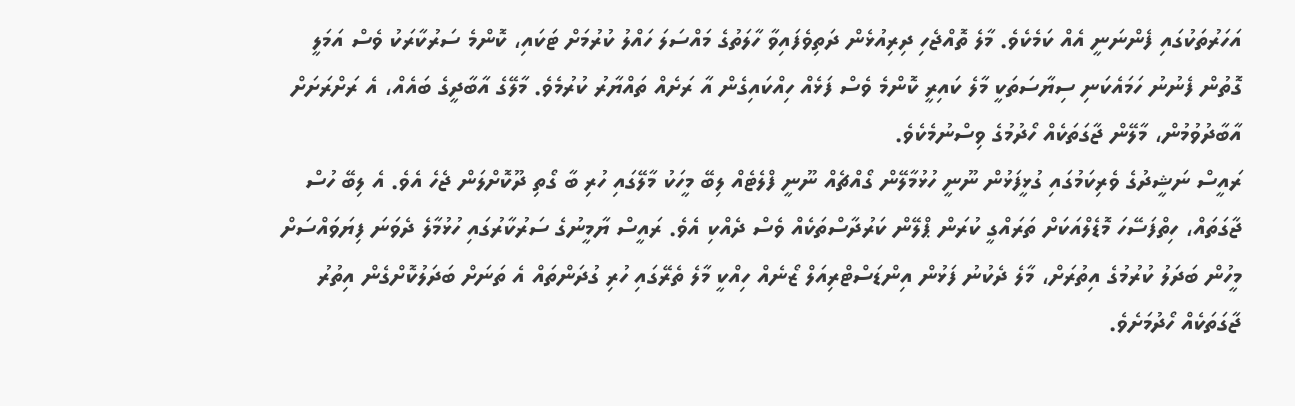އަހަރުތަކުގައި ފެންނަނީ އެއް ކަމެކެވެ. މާލެ ތޮއްޖެހި ދިރިއުޅެން ދަތިވެފައިވާ ހާލަތުގެ މައްސަލަ ހައްލު ކުރުމަށް ޓަކައި، ކޮންމެ ސަރުކާރަކު ވެސް އަމަލީ ގޮތުން ފެނުނު ހަމައެކަނި ސިޔާސަތަކީ މާލެ ކައިރީ ކޮންމެ ވެސް ފަޅެއް ހިއްކައިގެން އާ ރަށެއް ތައްޔާރު ކުރުމެވެ. މާލޭގެ އާބާދީގެ ބައެއް، އެ ރަށްރަށަށް އާބާދުވުމުން، މާލޭން ޖާގަތަކެއް ހޯދުމުގެ ވިސްނުމެކެވެ.
ރައީސް ނަޝީދުގެ ވެރިކަމުގައި ގުޅީފަޅުން ނޫނީ ހުޅުމާލޭން ގޯއްޗެއް ނޫނީ ފްލެޓެއް ލިބޭ މީހަކު މާލޭގައި ހުރި ބާ ގޯތި ދޫކޮށްލަން ޖެހެ އެވެ. އެ ލިބޭ ހުސް ޖާގަތައް، ހިތްފަސޭހަ މޮޑެލްއަކަށް ތަރައްގީ ކުރަން ޕްލޭން ކަރުދާސްތަކެއް ވެސް ދެއްކި އެވެ. ރައީސް ޔާމީނުގެ ސަރުކާރުގައި ހުޅުމާލެ ދެވަނަ ފިޔަވައްސަށް މީހުން ބަދަލު ކުރުމުގެ އިތުރަށް، މާލެ ދެކުނު ފަޅުން އިންޑަސްޓްރިއަލް ޒޯނެއް ހިއްކީ މާލެ ތެރޭގައި ހުރި ގުދަންތައް އެ ތަނަށް ބަދަލުކޮށްގެން އިތުރު ޖާގަތަކެއް ހޯދުމަށެވެ.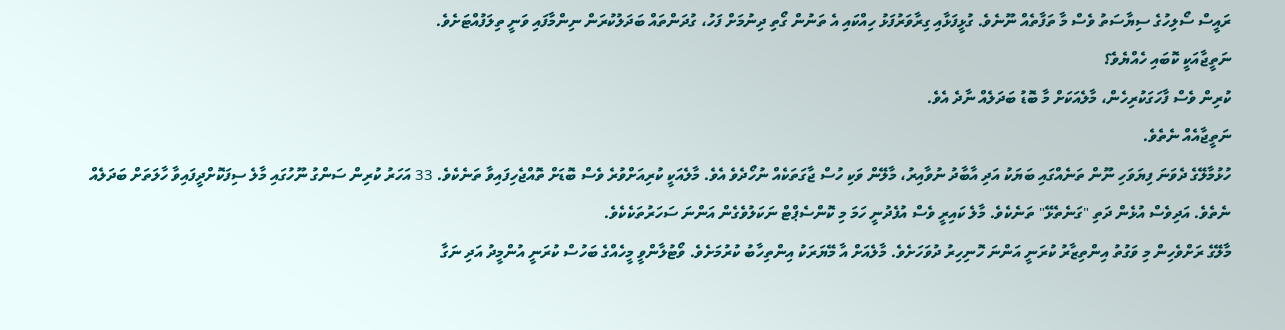ރައީސް ސޯލިހުގެ ސިޔާސަތު ވެސް މާ ތަފާތެއް ނޫނެވެ. ގުޅީފަޅާއި ގިރާވަރުފަޅު ހިއްކައި އެ ތަނުން ގޯތި ދިނުމަށް ފަހު، ގުދަންތައް ބަދަލުކުރަން ނިންމާފައި ވަނީ ތިލަފުއްޓަށެވެ.
ނަތީޖާއަކީ ކޮބައި ހެއްޔެވެ؟
ކުރިން ވެސް ފާހަގަކުރިހެން، މާލެއަކަށް މާ ބޮޑު ބަދަލެއް ނާދެ އެވެ.
ނަތީޖާއެއް ނެތެވެ.
ހުޅުމާލޭގެ ދެވަނަ ފިޔަވަހި ނޫން ތަނެއްގައި ބަޔަކު އަދި އާބާދު ނުވާއިރު، މާލޭން ވަކި ހުސް ޖާގަތަކެއް ނުހޯދެވެ އެވެ. މާލެއަކީ ކުރިއަށްވުރެ ވެސް ބޮޑަށް ތޮއްޖެހިފައިވާ ތަނެކެވެ. 33 އަހަރު ކުރިން ސަންގު ނޫހުގައި މާލެ ސިފަކޮށްދީފައިވާ ހާލަތަށް ބަދަލެއް ނެތެވެ. އަދިވެސް އުޅެން ދަތި "ގަނެތެޅޭ" ތަނެކެވެ. މާލެ ކައިރީ ވެސް އުފެދުނީ ހަމަ މި ކޮންސެޕްޓް ނަކަލުވެގެން އަންނަ ސަހަރުތަކެކެވެ.
މާލޭގެ ރަށްވެހިން މި ވަގުތު އިންތިޒާރު ކުރަނީ އަންނަ ހޮނިހިރު ދުވަހަށެވެ. މާލެއަށް އާ މޭޔަރަކު އިންތިހާބު ކުރުމަށެވެ. ވޯޓުލާންވީ މީހެއްގެ ބަހުސް ކުރަނީ އުންމީދު އަދި ނަގާ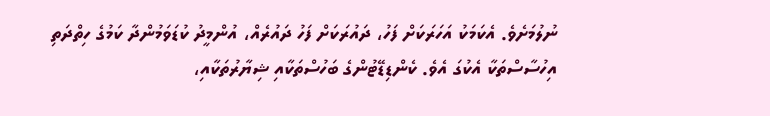ނުލުމަށެވެ. އެކަމަކު އަހަރަކަށް ފަހު، ދައުރަކަށް ފަހު ދައުރެއް، އުންމީދު ކުޑަވަމުންދާ ކަމުގެ ހިތްދަތި އިހުސާސްތަކާ އެކުގަ އެވެ. ކެންޑިޑޭޓުންގެ ބަހުސްތަކާއި ޝިޔާރުތަކާއި،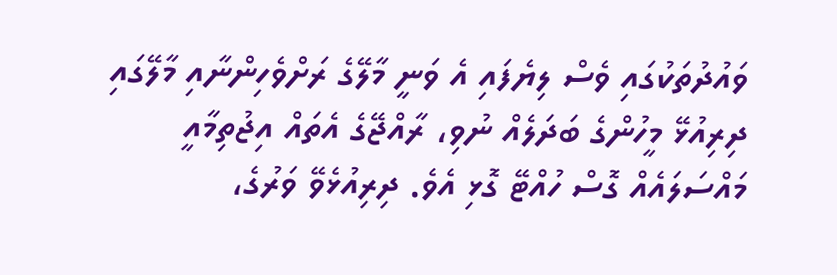ވައުދުތަކުގައި ވެސް ލިޔެފައި އެ ވަނީ މާލޭގެ ރަށްވެހިންނާއި މާލޭގައި ދިރިއުޅޭ މީހުންގެ ބަދަލެއް ނުވި، ރާއްޖޭގެ އެތައް އިޖުތިމާއީ މައްސަލައެއް ގޮސް ހުއްޓޭ ގޮޅި އެވެ. ދިރިއުޅެވޭ ވަރުގެ،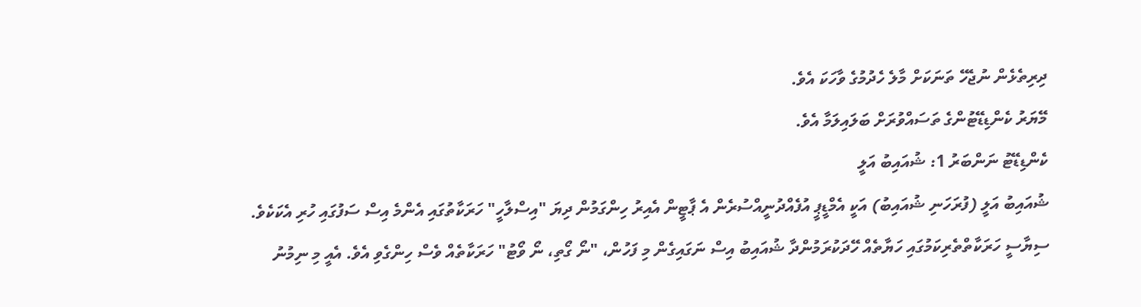ދިރިތެޅެން ނުޖެހޭ ތަނަކަށް މާލެ ހެދުމުގެ ވާހަކަ އެވެ.
މޭޔަރު ކެންޑިޑޭޓުންގެ ތަސައްވުރަށް ބަލައިލަމާ އެވެ.
ކެންޑިޑޭޓު ނަންބަރު 1: ޝުއައިބު އަލީ
ޝުއައިބު އަލީ (ފުރަހަނި ޝުއައިބު) އަކީ އެމްޑީޕީ އުފެއްދުނީއްސުރެން އެ ޕާޓީން އެއިރު ހިންގަމުން ދިޔަ "އިސްލާހީ" ހަރަކާތުގައި އެންމެ އިސް ސަފުގައި ހުރި އެކަކެވެ.
ސިޔާސީ ހަރަކާތްތެރިކަމުގައި ހަޔާތެއް ހޭދަކުރަމުންދާ ޝުއައިބު އިސް ނަގައިގެން މި ފަހުން، "ނޯ ގޯތި، ނޯ ވޯޓު" ހަރަކާތެއް ވެސް ހިންގެވި އެވެ. އެއީ މި ނިމުނު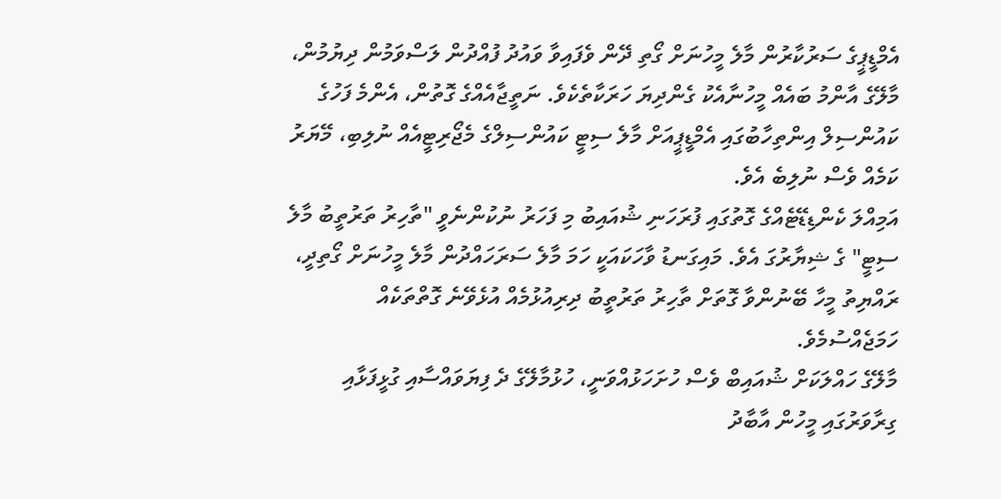އެމްޑީޕީގެ ސަރުކާރުން މާލެ މީހުނަށް ގޯތި ދޭން ވެފައިވާ ވައުދު ފުއްދުން ލަސްވަމުން ދިޔުމުން، މާލޭގެ އާންމު ބައެއް މީހުނާއެކު ގެންދިޔަ ހަރަކާތެކެވެ. ނަތީޖާއެއްގެ ގޮތުން، އެންމެ ފަހުގެ ކައުންސިލް އިންތިހާބުގައި އެމްޑީޕީއަށް މާލެ ސިޓީ ކައުންސިލްގެ މެޖޯރިޓީއެއް ނުލިބި، މޭޔަރު ކަމެއް ވެސް ނުލިބެ އެވެ.
އަމިއްލަ ކެންޑިޑޭޓެއްގެ ގޮތުގައި ފުރަހަނި ޝުއައިބު މި ފަހަރު ނުކުންނެވީ "ތާހިރު ތަރުތީބު މާލެ ސިޓީ" ގެ ޝިޔާރުގަ އެވެ. މައިގަނޑު ވާހަކައަކީ ހަމަ މާލެ ސަރަހައްދުން މާލެ މީހުނަށް ގޯތިދީ، ރައްޔިތު މީހާ ބޭނުންވާ ގޮތަށް ތާހިރު ތަރުތީބު ދިރިއުޅުމެއް އުޅެވޭނެ ގޮތްތަކެއް ހަމަޖެއްސުމެވެ.
މާލޭގެ ހައްލަކަށް ޝުއައިބް ވެސް ހުށަހަޅުއްވަނީ، ހުޅުމާލޭގެ ދެ ފިޔަވައްސާއި ގުޅީފަޅާއި ގިރާވަރުގައި މީހުން އާބާދު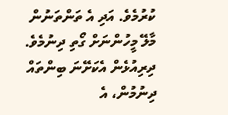ކުރުމެވެ. އަދި އެ ތަންތަނުން މާލޭ މީހުންނަށް ގޯތި ދިނުމެވެ. ދިރިއުޅެން އެކަށޭނަ ބިންތައް ދިނުމުން، އެ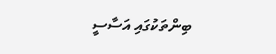ބިންތަކުގައި އަސާސީ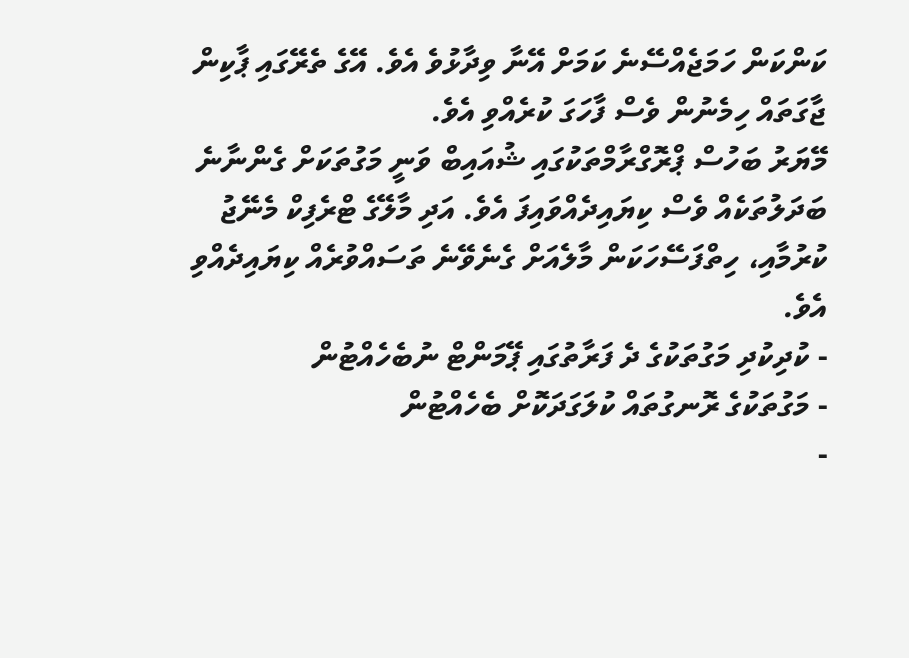ކަންކަން ހަމަޖެއްސޭނެ ކަމަށް އޭނާ ވިދާޅުވެ އެވެ. އޭގެ ތެރޭގައި ޕާކިން ޖާގަތައް ހިމެނުން ވެސް ފާހަގަ ކުރެއްވި އެވެ.
މޭޔަރު ބަހުސް ޕްރޮގްރާމްތަކުގައި ޝުއައިބް ވަނީ މަގުތަކަށް ގެންނާނެ ބަދަލުތަކެއް ވެސް ކިޔައިދެއްވައިފަ އެވެ. އަދި މާލޭގެ ޓްރެފިކް މެނޭޖު ކުރުމާއި، ހިތްފަސޭހަކަން މާލެއަށް ގެނެވޭނެ ތަސައްވުރެއް ކިޔައިދެއްވި އެވެ.
- ކުދިކުދި މަގުތަކުގެ ދެ ފަރާތުގައި ޕޭމަންޓް ނުބެހެއްޓުން
- މަގުތަކުގެ ރޮނގުތައް ކުލަގަދަކޮށް ބެހެއްޓުން
-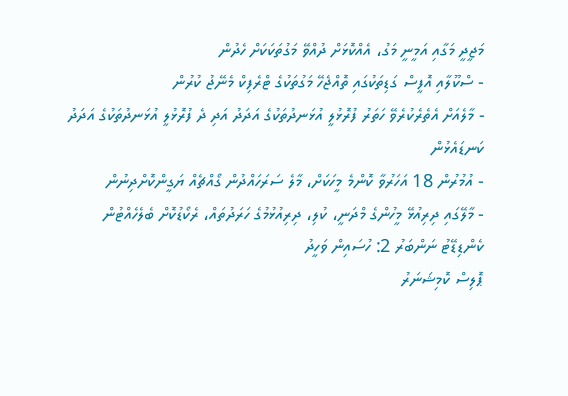މަޖީދީ މަގާއި އަމީނީ މަގު، އެއްކޮޅަށް ދުއްވޭ މަގުތަކަކަށް ހެދުން
- ސްކޫލާއި އޮފީސް ގަޑިތަކުގައި ތޮއްޖެހޭ މަގުތަކުގެ ޓްރެފިކް މެނޭޖު ކުރުން
- މާލެއަށް އެތެރެކުރެވޭ ހަތަރު ފުރޮޅުލީ އުޅަނދުތަކުގެ އަދަދު އަދި ދެ ފުރޮޅުލީ އުޅަނދުތަކުގެ އަދަދު ކަނޑައެޅުން
- އުމުރުން 18 އަހަރުވާ ކޮންމެ މީހަކަށް، މާލެ ސަރަހައްދުން ގޯއްޗެއް ޔަގީންކޮށްދިނުން
- މާލޭގައި ދިރިއުޅޭ މީހުންގެ މްދަނީ، ކުލި، ދިރިއުޅުމުގެ ހަރަދުތައް، ރެކޯޑުކޮށް ބެލެހެއްޓުން
ކެންޑިޑޭޓު ނަންބަރު 2: ހުސައިން ވަހީދު
ޕޮލިސް ކޮމިޝަނަރު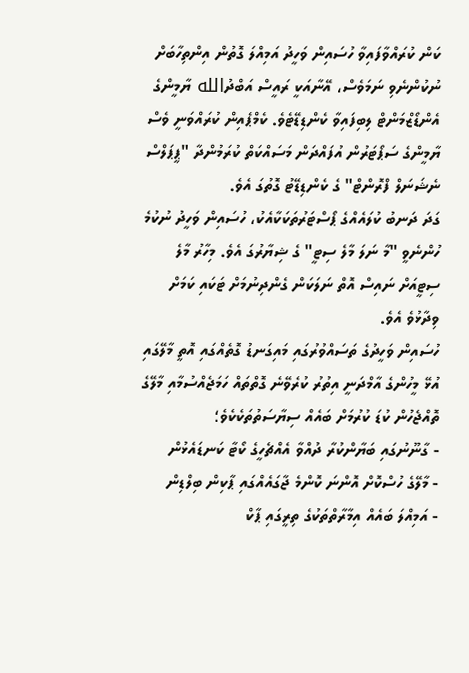ކަން ކުރައްވާފައިވާ ހުސައިން ވަހީދު އަމިއްލަ ގޮތުން އިންތިހާބަށް ނުކުންނެވި ނަމަވެސް، އޭނާއަކީ ރައީސް އަބްދުالله ޔާމީންގެ އެންޑޯޒްމަންޓް ލިބިފައިވާ ކެންޑިޑޭޓެވެ. ކެމްޕެއިން ކުރައްވަނީ ވެސް ޔާމީންގެ ސަޕޯޓަރުން އުފައްދަން މަސައްކަތް ކުރަމުންދާ "ޕީޕަލްސް ނެޝަނަލް ފްރޮންޓް" ގެ ކެންޑިޑޭޓު ގޮތުގަ އެވެ.
ގަދަ ދަނބު ކުލައެއްގެ ޕޯސްޓަރުތަކަކާއެކު، ހުސައިން ވަހީދު ނުކުމެ ހުންނެވީ "މާ ނަލަ މާލެ ސިޓީ" ގެ ޝިޔާރުގަ އެވެ. މިހާރު މާލެ ސިޓީއަށް ނައިސް އޮތް ނަލަކަން ގެންދިނުމަށް ޓަކައި ކަމަށް ވިދާޅުވެ އެވެ.
ހުސައިން ވަހީދުގެ ތަސައްވުރުގައި މައިގަނޑު ގޮތެއްގައި އޮތީ މާލޭގައި އުޅޭ މީހުންގެ އާމްދަނީ އިތުރު ކުރެވޭނެ ގޮތްތައް ހަމަޖެއްސުމާއި މާލޭގެ ތޮއްޖެހުން ކުޑަ ކުރުމަށް ބައެއް ސިޔާސަތުތަކެކެވެ؛
- ގާނޫނުގައި ބަޔާންކުރާ ދުއްވާ އެއްޗެހީގެ ކޯޓާ ކަނޑައެޅުން
- މާލޭގެ ހުސްކޮށް އޮންނަ ކޮންމެ ޖާގައެއްގައި ޕާކިން ބިލްޑިން
- އަމިއްލަ ބައެއް އިމާރާތްތަކުގެ ތިރީގައި ޕާކް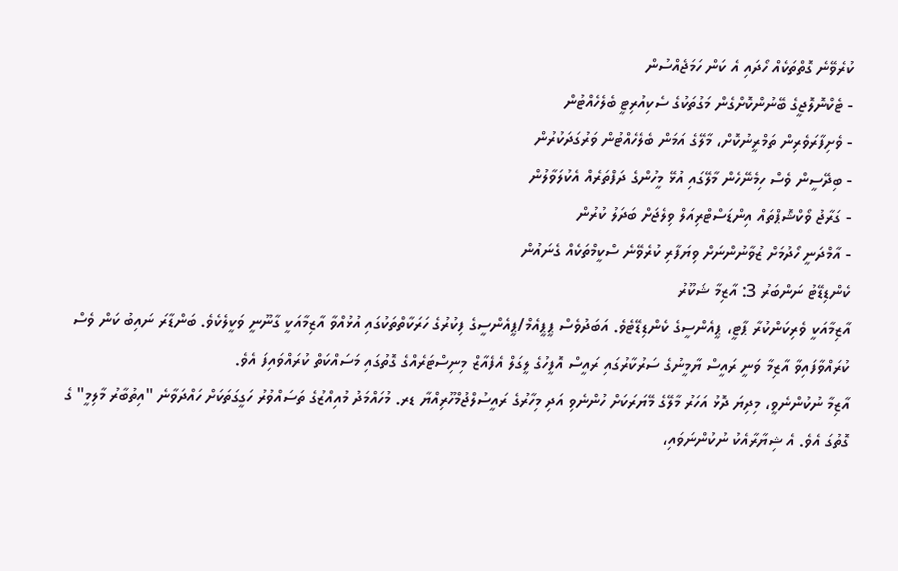ކުރެވޭނެ ގޮތްތަކެއް ހޯދައި އެ ކަން ހަމަޖެއްސުން
- ޓެކްނޮލޮޖީގެ ބޭނުންކޮށްގެން މަގުތަކުގެ ސެކިއުރިޓީ ބެލެހެއްޓުން
- ވެށިފާރަވެރިން ތަމްރީނުކޮށް، މާލޭގެ އަމަން ބެލެހެއްޓުން ވަރުގަދަކުރުން
- ބިދޭސީން ވެސް ހިމެނޭހެން މާލޭގައި އުޅޭ މީހުންގެ ދަފްތަރެއް އެކުލަވާލުން
- ގަރާޖު ވޯކްޝޮޕްތައް އިންޑަސްޓްރިއަލް ވިލެޖަށް ބަދަލު ކުރުން
- އާމްދަނީ ހޯދުމަށް ޒުވާނުންނަށް ވިޔަފާރި ކުރެވޭނެ ސްކީމްތަކެއް ގެނައުން
ކެންޑިޑޭޓު ނަންބަރު 3: އާޒިމާ ޝަކޫރު
އާޒިމާއަކީ ވެރިކަންކުރާ ޕާޓީ، ޕީއެންސީގެ ކެންޑިޑޭޓެވެ. އަބަދުވެސް ޕީޕީއެމް/ޕީއެންސީގެ ފިކުރުގެ ހަރަކާތްތަކުގައި އުޅުއްވާ އާޒިމާއަކީ ގާނޫނީ ވަކީލެކެވެ. ބަންޑާރަ ނައިބު ކަން ވެސް ކުރައްވާފައިވާ އާޒިމާ ވަނީ ރައީސް ޔާމީނުގެ ސަރުކާރުގައި ރައީސް އޮފީހުގެ ލީގަލް އެފެއާޒް މިނިސްޓަރެއްގެ ގޮތުގައި މަސައްކަތް ކުރައްވައިފަ އެވެ.
އާޒިމާ ނުކުންނެވީ، މިދިޔަ ދޮޅު އަހަރު މާލޭގެ މޭޔަރަކަށް ހުންނެވި އަދި މިހާރުގެ ރައީސުލްޖުމްހޫރިއްޔާ ޑރ. މުހައްމަދު މުއިއްޒުގެ ތަސައްވުރު ހަގީގަތަކަށް ހައްދަވާނެ "އިތުބާރު މާލިމީ" ގެ ގޮތުގަ އެވެ. އެ ޝިޔާރާއެކު ނުކުންނަވައި،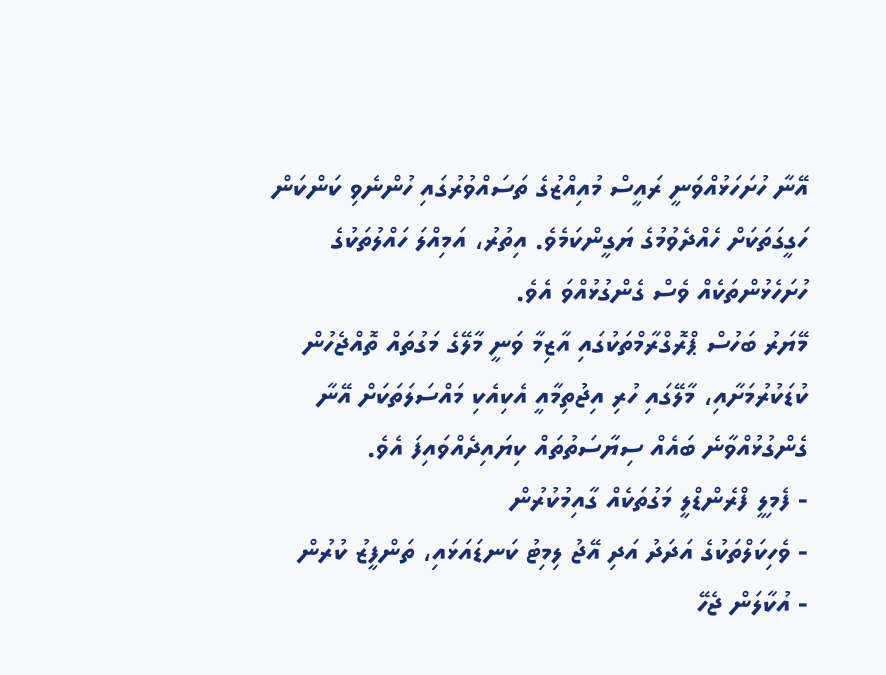އޭނާ ހުށަހަޅުއްވަނީ ރައީސް މުއިއްޒުގެ ތަސައްވުރުގައި ހުންނެވި ކަންކަން ހަގީގަތަކަށް ހެއްދެވުމުގެ ޔަގީންކަމެވެ. އިތުރު، އަމިއްލަ ހައްލުތަކުގެ ހުށަހެޅުންތަކެއް ވެސް ގެންގުޅުއްވަ އެވެ.
މޭޔަރު ބަހުސް ޕްރޮގްރާމްތަކުގައި އާޒިމާ ވަނީ މާލޭގެ މަގުތައް ތޮއްޖެހުން ކުޑަކުރުމަށާއި، މާލޭގައި ހުރި އިޖުތިމާއީ އެކިއެކި މައްސަލަތަކަށް އޭނާ ގެންގުޅުއްވާނެ ބައެއް ސިޔާސަތުތައް ކިޔައިދެއްވައިފަ އެވެ.
- ފެމިލީ ފްރެންޑްލީ މަގުތަކެއް ގާއިމުކުރުން
- ވެހިކަލްތަކުގެ އަދަދު އަދި އޭޖު ލިމިޓު ކަނޑައަޅައި، ތަންފީޒު ކުރުން
- އުކާލަން ޖެހޭ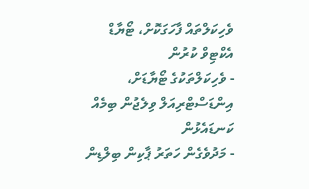ވެހިކަލްތައް ފާހަގަކޮށް، ޓޯޔާޑް އެކްޓިވް ކުރުން
- ވެހިކަލްތަކުގެ ޓޯޔާޑަށް، އިންޑަސްޓްރިއަލް ވިލެޖުން ބިމެއް ކަނޑައެޅުން
- މަދުވެގެން ހަތަރު ޕާކިން ބިލްޑިން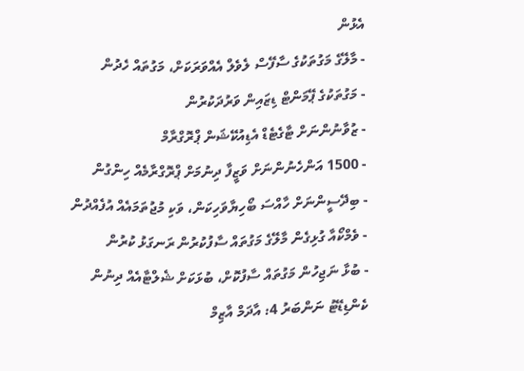އެޅުން
- މާލޭގެ މަގުތަކުގެ ސާފޭސް ލެވެލް އެއްވަރަކަށް، މަގުތައް ހެދުން
- މަގުތަކުގެ ޕޭމަންޓް ޑިޒައިން ވަރުދަކުރުން
- ޒުވާނުންނަށް ޓާގެޓެޑް އެޑިއުކޭޝަން ޕްރޮގްރާމް
- 1500 އަންހެނުންނަށް ވަޒީފާ ދިނުމަށް ޕްރޮގްރާމެއް ހިންގުން
- ބިދޭސީންނަށް ހާއްސަ ބޯހިޔާވަހިކަން، ވަކި މުޖުތަމައެއް އުފެއްދުން
- ވެމްކޯއާ ގުޅިގެން މާލޭގެ މަގުތައް ސާފުކުރުން ރަނގަޅު ކުރުން
- ބުޅާ ނަޖިހުން މަގުތައް ސާފުކޮށް، ބުޅަކަށް ޝެލްޓާއެއް ދިނުން
ކެންޑިޑޭޓު ނަންބަރު 4: އާދަމް އާޒިމް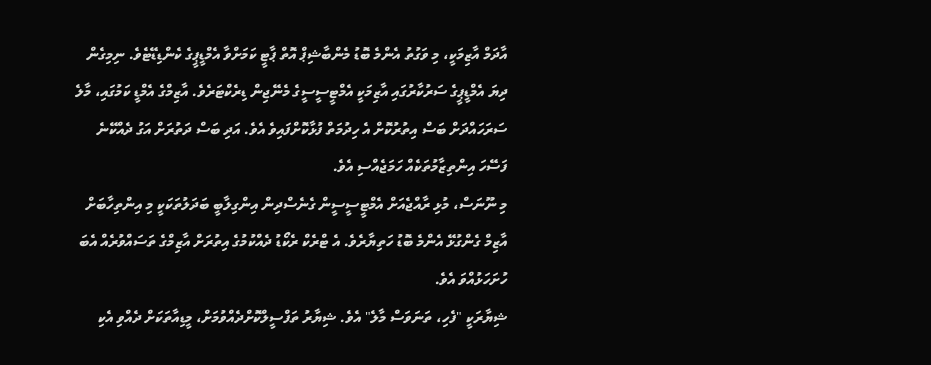އާދަމް އާޒިމަކީ، މި ވަގުތު އެންމެ ބޮޑު މެންބާޝިޕް އޮތް ޕާޓީ ކަމަށްވާ އެމްޑީޕީގެ ކެންޑިޑޭޓެވެ. ނިމިގެން ދިޔަ އެމްޑީޕީގެ ސަރުކާރުގައި އާޒިމަކީ އެމްޓީސީސީގެ މެނޭޖިން ޑިރެކްޓަރެވެ. އާޒިމްގެ އެމްޑީ ކަމުގައި، މާލެ ސަރަހައްދަށް ބަސް އިތުރުކޮށް އެ ހިދުމަތް ފުޅާކޮށްފައިވެ އެވެ. އަދި ބަސް ދަތުރަށް އަގު ދެއްކޭނެ ފަސޭހަ އިންތިޒާމުތަކެއް ހަމަޖެއްސި އެވެ.
މި ނޫނަސް، މުޅި ރާއްޖެއަށް އެމްޓީސީސީން ގެނެސްދިން އިންގިލާބީ ބަދަލުތަކަކީ މި އިންތިހާބަށް އާޒިމް ގެންގުޅޭ އެންމެ ބޮޑު ހަތިޔާރެވެ. އެ ޓްރެކް ރެކޯޑު ދެއްކުމުގެ އިތުރަށް އާޒިމްގެ ތަސައްވުރެއް އެބަ ހުށަހަޅުއްވަ އެވެ.
ޝިޔާރަކީ "ފެހި، ތަނަވަސް މާލެ" އެވެ. ޝިޔާރު ތަފްސީލްކޮށްދެއްވުމަށް، މީޑިއާތަކަށް ދެއްވި އެކި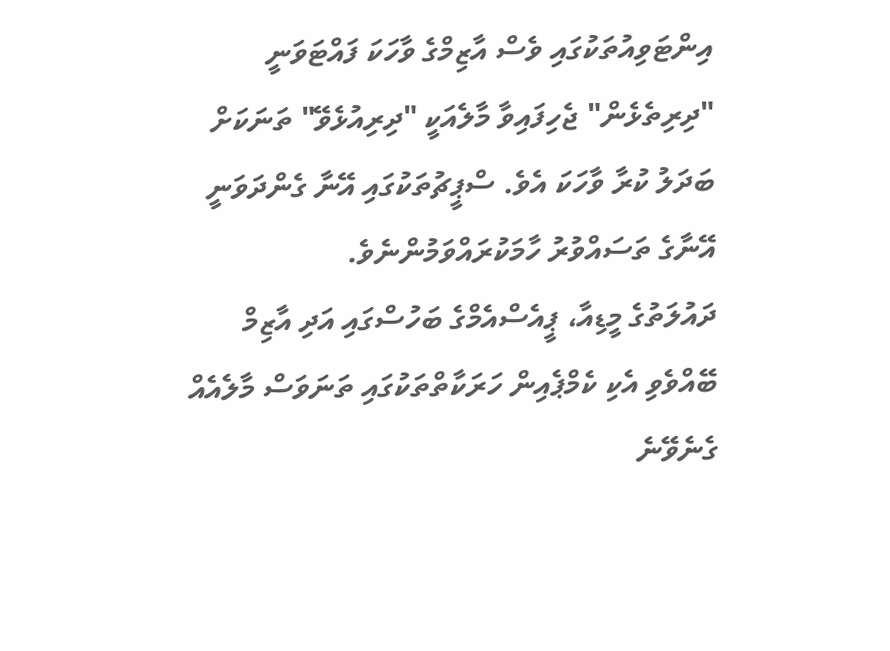އިންޓަވިއުތަކުގައި ވެސް އާޒިމްގެ ވާހަކަ ފައްޓަވަނީ "ދިރިތެޅެން" ޖެހިފައިވާ މާލެއަކީ "ދިރިއުޅެވޭ" ތަނަކަށް ބަދަލު ކުރާ ވާހަކަ އެވެ. ސްޕީޗުތަކުގައި އޭނާ ގެންދަވަނީ އޭނާގެ ތަސައްވުރު ހާމަކުރައްވަމުންނެވެ.
ދައުލަތުގެ މީޑިއާ، ޕީއެސްއެމްގެ ބަހުސްގައި އަދި އާޒިމް ބޭއްވެވި އެކި ކެމްޕެއިން ހަރަކާތްތަކުގައި ތަނަވަސް މާލެއެއް ގެނެވޭނެ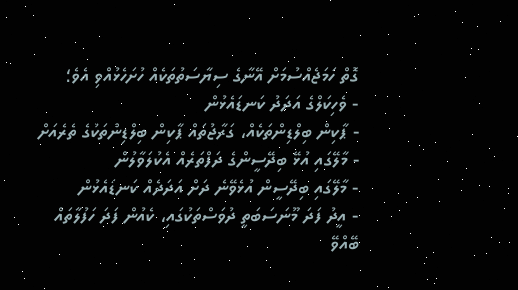ގޮތް ހަމަޖެއްސުމަށް އޭނާގެ ސިޔާސަތުތަކެއް ހުށަހެޅުއްވި އެވެ؛
- ވެހިކަލްގެ އަދަދު ކަނޑައެޅުން
- ޕާކިން ބިލްޑިންތަކެއް، ގަރާޖުތައް ޕާކިން ބިލްޑިންތަކުގެ ތެރެއަށް
- މާލޭގައި އުޅޭ ބިދޭސީންގެ ދަފްތަރެއް އެކުލަވާލުން
- މާލޭގައި ބިދޭސީން އުޅެވޭނެ ދަށް އަދަދެއް ކަނޑައެޅުން
- އީދު ފަދަ މޫނަސަބަތީ ދުވަސްތަކުގައި، ކެއުން ފަދަ ހަފުލާތައް ބޭއްވޭ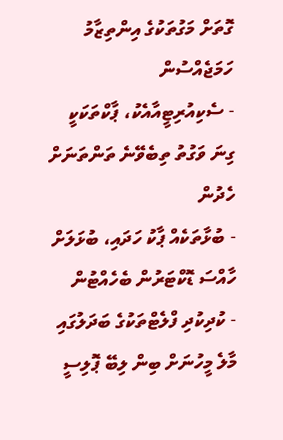ގޮތަށް މަގުތަކުގެ އިންތިޒާމު ހަމަޖެއްސުން
- ސެކިއުރިޓީއާއެކު، ޕާކްތަކަކީ ގިނަ ވަގުތު ތިބެވޭނެ ތަންތަނަށް ހެދުން
- ބުޅާތަކެއް ޕާކު ހަދައި، ބުޅަލަށް ހާއްސަ ޑޮކްޓަރުން ބެހެއްޓުން
- ކުދިކުދި ފްލެޓްތަކުގެ ބަދަލުގައި މާލެ މީހުނަށް ބިން ލިބޭ ޕޮލިސީ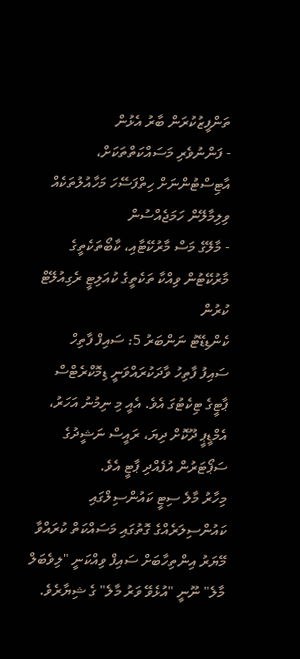ތަންފީޒުކުރަން ބާރު އެޅުން
- ފަންނުވެރި މަސައްކަތްތަކަށް، އާޓިސްޓުންނަށް ހިތްފަސޭހަ މަހާއުލުތަކެއް ވިލިމާލޭން ހަމަޖެއްސުން
- މާލޭގެ މަސް މާރުކޭޓާއި، ކާބޯތަކެތީގެ މާރުކޭޓުން ވިއްކާ ތަކެތީގެ ކުއަލިޓީ ރެގިއުލޭޓް ކުރުން
ކެންޑިޑޭޓު ނަންބަރު 5: ސައިފް ފާތިހް
ސައިފު ފާތިހު ވާދަކުރައްވަނީ ޑިމޮކްރެޓްސް ޕާޓީގެ ޓިކެޓުގަ އެވެ. އެއީ މި ނިމުނު އަހަރު، އެމްޑީޕީ ދޫކޮށް ދިޔަ، ރައީސް ނަޝީދުގެ ސަޕޯޓަރުން އުފެއްދި ޕާޓީ އެވެ.
މިހާރު މާލެ ސިޓީ ކައުންސިލްގައި ކައުންސިލަރެއްގެ ގޮތުގައި މަސައްކަތް ކުރައްވާ މޭޔަރު އިންތިހާބަށް ސައިފް ވިއްކަނީ "ލިވެބަލް މާލެ" ނޫނީ "އުޅެވޭ ވަރު މާލެ" ގެ ޝިޔާރެވެ.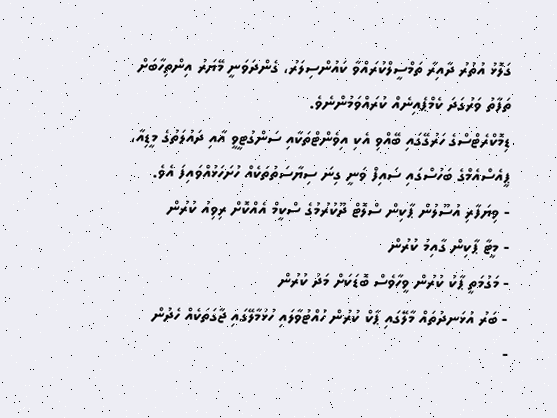ގަލޮޅު އުތުރު ދާއިރާ ތަމްސީލްކުރައްވާ ކައުންސިލަރު، ގެންދަވަނީ މޭޔަރު އިންތިހާބަށް ތަފާތު ވަރުގަދަ ކެމްޕެއިނެއް ކުރައްވަމުންނެވެ.
ޑިމޮކްރެޓްސްގެ ހަރުގޭގައި ބޭއްވި އެކި އިވެންޓްތަކާއި ސަންގުޓީވީ އާއި ދައުލަތުގެ މީޑިއާ، ޕީއެސްއެމްގެ ބަހުސްގައި ސައިފް ވަނީ ގިނަ ސިޔާސަތުތަކެއް ހުށަހަޅުއްވައިފަ އެވެ.
- ވިޔަފާރި އުސޫލުން ޕާކިން ސްލޮޓް ދޫކުރުމުގެ ސްކީމް އެއްކޮށް ރިވިއު ކުރުން
- މީޓާ ޕާކިން ގާއިމު ކުރުން
- މަގުމަތީ ޕާކު ކުރުން ވީހާވެސް ބޮޑަކަށް މަދު ކުރުން
- ބަރު އުޅަނދުތައް މާލޭގައި ޕާކް ކުރުން ހުއްޓުވާލައި ހުޅުމާލޭގައި ޖާގަތަކެއް ހެދުން
-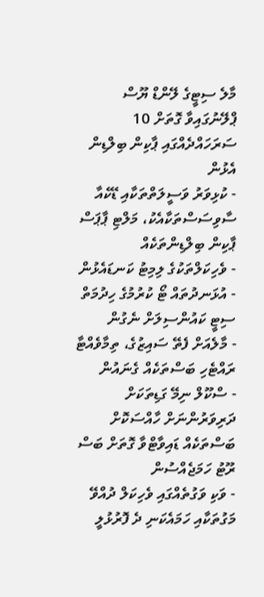މާލެ ސިޓީގެ ލޭންޑް ޔޫސް ޕްލޭނުގައިވާ ގޮތަށް 10 ސަރަހައްދެއްގައި ޕާކިން ބިލްޑިން އެޅުން
- ކުޅިވަރު ވަސީލަތްތަކާއި ޑޭކެއާ ސާވިސަސްތަކާއެކު، މަލްޓި ޕާޕަސް ޕާކިން ބިލްޑިންތަކެއް
- ވެހިކަލްތަކުގެ ލިމިޓު ކަނޑައެޅުން
- އުޅަނދުތައް ޓޯ ކުރުމުގެ ހިދުމަތް ސިޓީ ކައުންސިލަށް ނެގުން
- މާލެއަށް ފެތޭ ސައިޒުގެ، ތިމާވެއްޓާ ރައްޓެހި ބަސްތަކެއް ގެނައުން
- ސްކޫލް ނިމޭ ގަޑިތަކަށް ދަރިވަރުންނަށް ހާއްސަކޮށް ބަސްތަކެއް ޑައިވާޓްވާ ގޮތަށް ބަސް ރޫޓު ހަމަޖެއްސުން
- ވަކި ވަގުތެއްގައި ވެހިކަލް ދުއްވޭ މަގުތަކާއި ހަމައެކަނި ދެ ފޮރުޅުލީ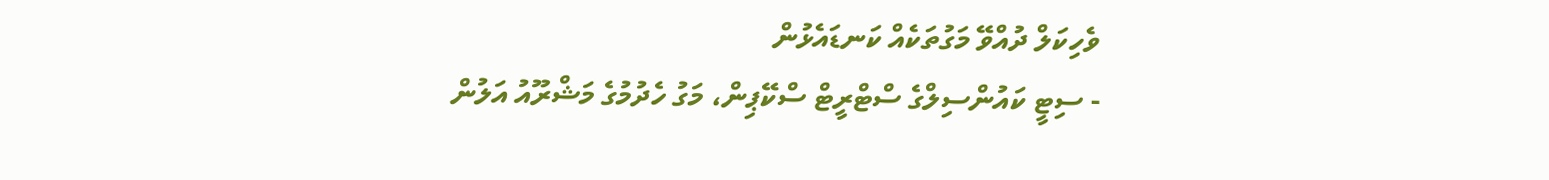ވެހިކަލް ދުއްވޭ މަގުތަކެއް ކަނޑައެޅުން
- ސިޓީ ކައުންސިލްގެ ސްޓްރީޓް ސްކޭޕިން، މަގު ހެދުމުގެ މަޝްރޫއު އަލުން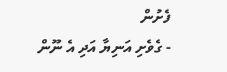ފެށުން
- ގެވެށި އަނިޔާ އަދި އެ ނޫން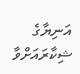އަނިޔާގެ ޝިކާރައަށްވާ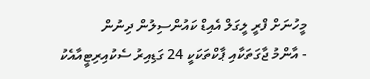މީހުނަށް ފްރީ ލީގަލް އެއިޑް ކައުންސިލުން ދިނުން
- އާންމު ޖާގަތަކާއި ޕާކްތަކަކީ 24 ގަޑިއިރު ސެކުއިރިޓީއާއެކު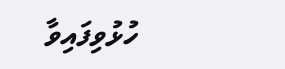ހުޅުވިފައިވާ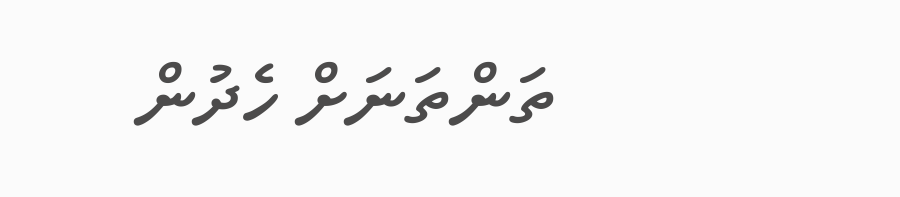ތަންތަނަށް ހެދުން